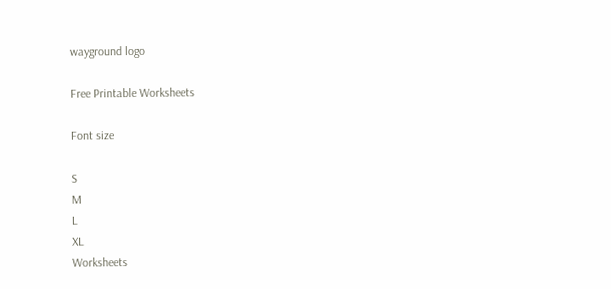wayground logo

Free Printable Worksheets

Font size

S
M
L
XL
Worksheets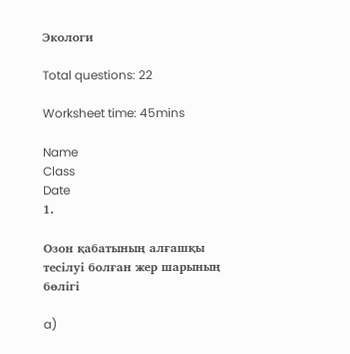Экологи

Total questions: 22

Worksheet time: 45mins

Name
Class
Date
1.

Озон қабатының алғашқы тесілуі болған жер шарының бөлігі

a)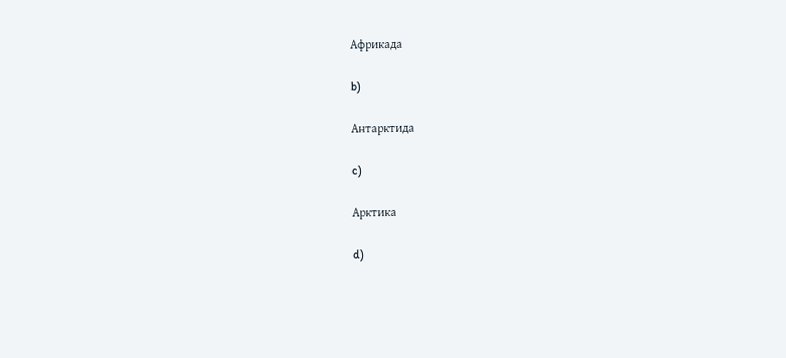Африкада

b)

Антарктида

c)

Арктика

d)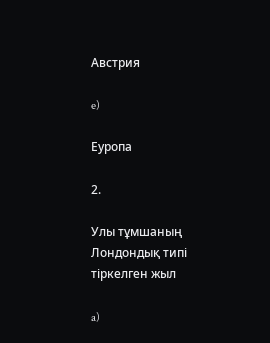Австрия

e)

Еуропа

2.

Улы тұмшаның Лондондық типі тіркелген жыл

a)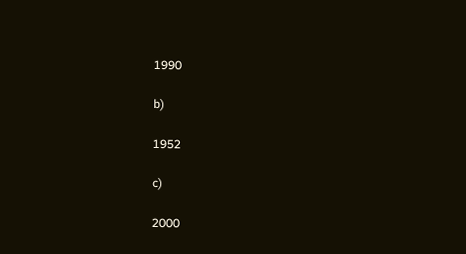1990

b)

1952

c)

2000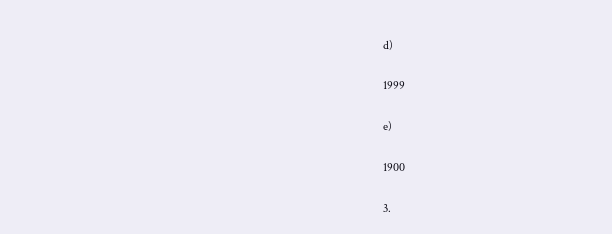d)

1999

e)

1900

3.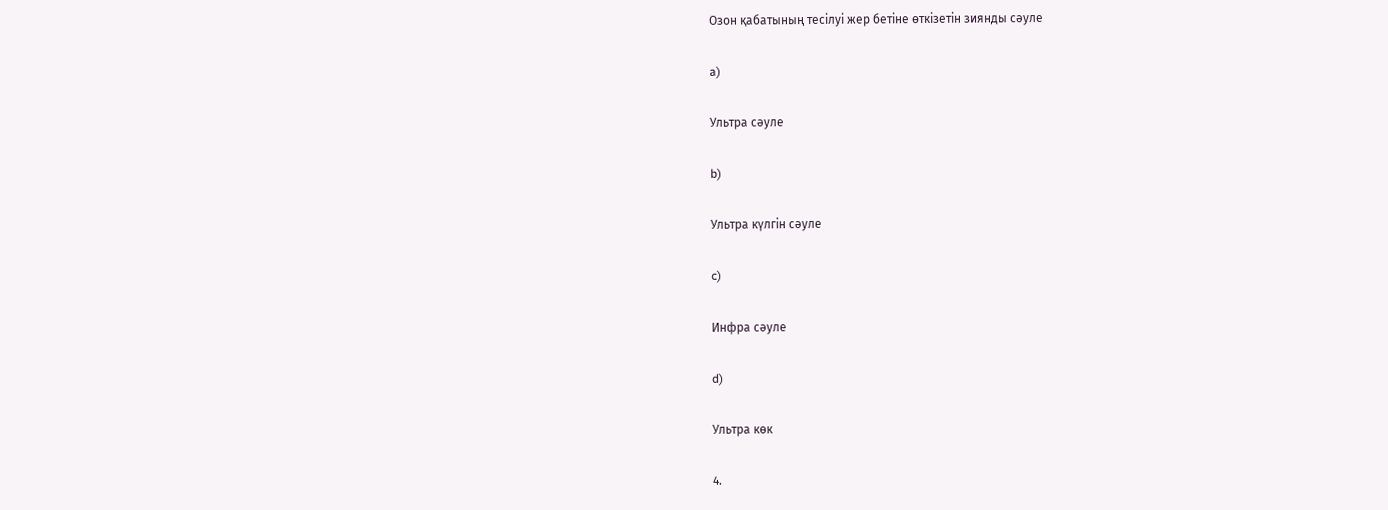Озон қабатының тесілуі жер бетіне өткізетін зиянды сәуле

a)

Ультра сәуле

b)

Ультра күлгін сәуле

c)

Инфра сәуле

d)

Ультра көк

4.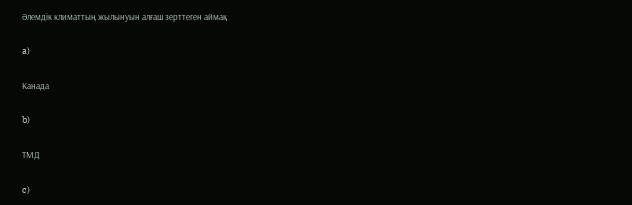Әлемдік климаттың жылынуын алғаш зерттеген аймақ

a)

Канада

b)

ТМД

c)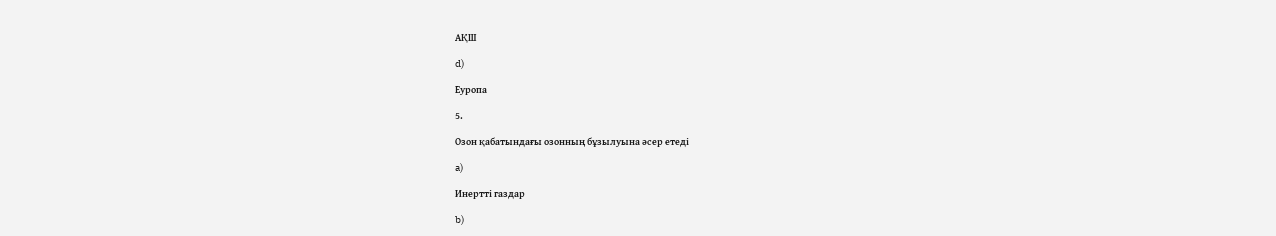АҚШ

d)

Еуропа

5.

Озон қабатындағы озонның бұзылуына әсер етеді

a)

Инертті газдар

b)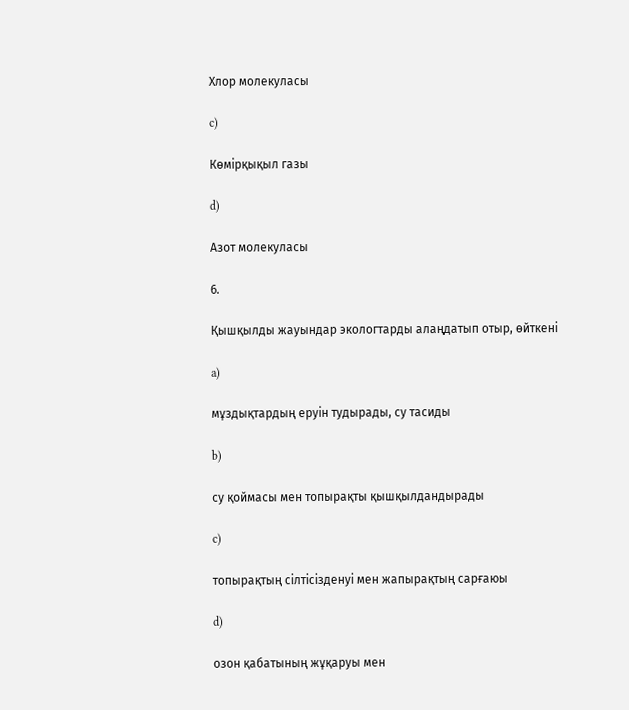Хлор молекуласы

c)

Көмірқықыл газы

d)

Азот молекуласы

6.

Қышқылды жауындар экологтарды алаңдатып отыр, өйткені

a)

мұздықтардың еруін тудырады, су тасиды

b)

су қоймасы мен топырақты қышқылдандырады

c)

топырақтың сілтісізденуі мен жапырақтың сарғаюы

d)

озон қабатының жұқаруы мен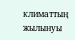климаттың жылынуы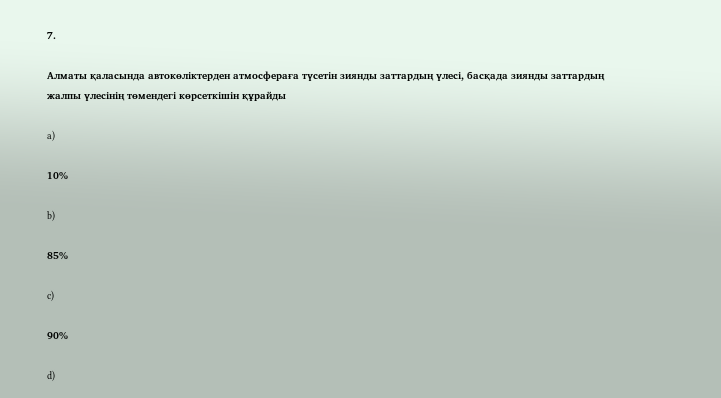7.

Алматы қаласында автокөліктерден атмосфераға түсетін зиянды заттардың үлесі, басқада зиянды заттардың жалпы үлесінің төмендегі көрсеткішін құрайды

a)

10%

b)

85%

c)

90%

d)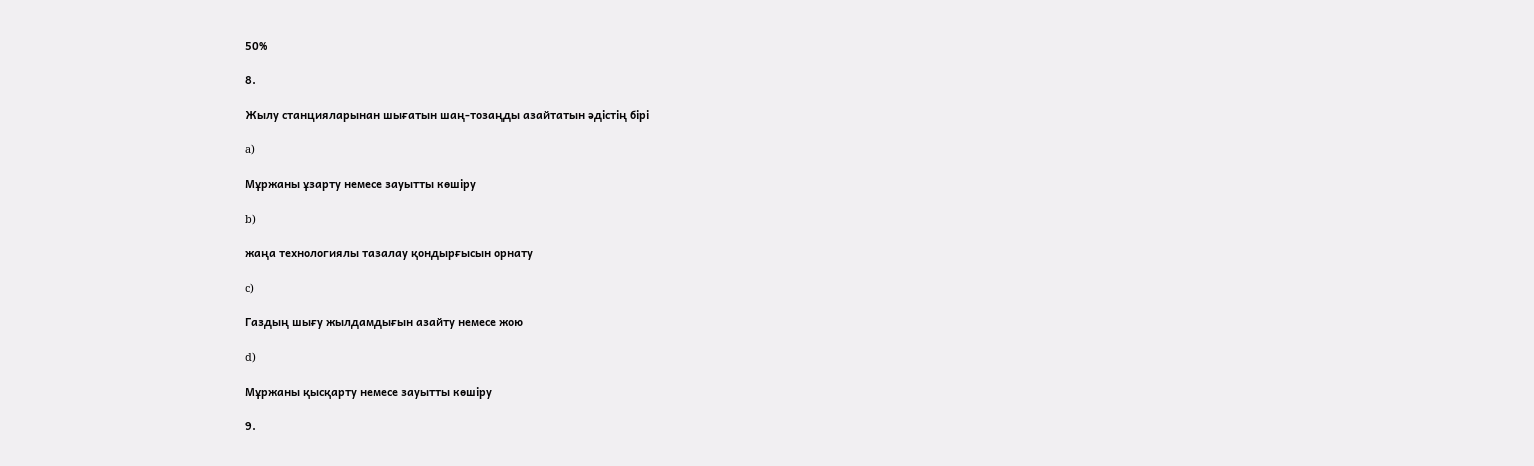50%

8.

Жылу станцияларынан шығатын шаң-тозаңды азайтатын әдістің бірі

a)

Мұржаны ұзарту немесе зауытты көшіру

b)

жаңа технологиялы тазалау қондырғысын орнату

c)

Газдың шығу жылдамдығын азайту немесе жою

d)

Мұржаны қысқарту немесе зауытты көшіру

9.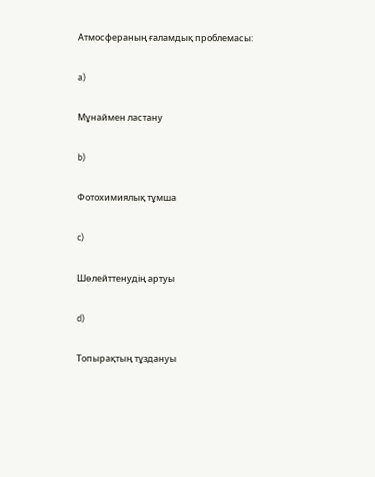Атмосфераның ғаламдық проблемасы:

a)

Мұнаймен ластану

b)

Фотохимиялық тұмша

c)

Шөлейттенудің артуы

d)

Топырақтың тұздануы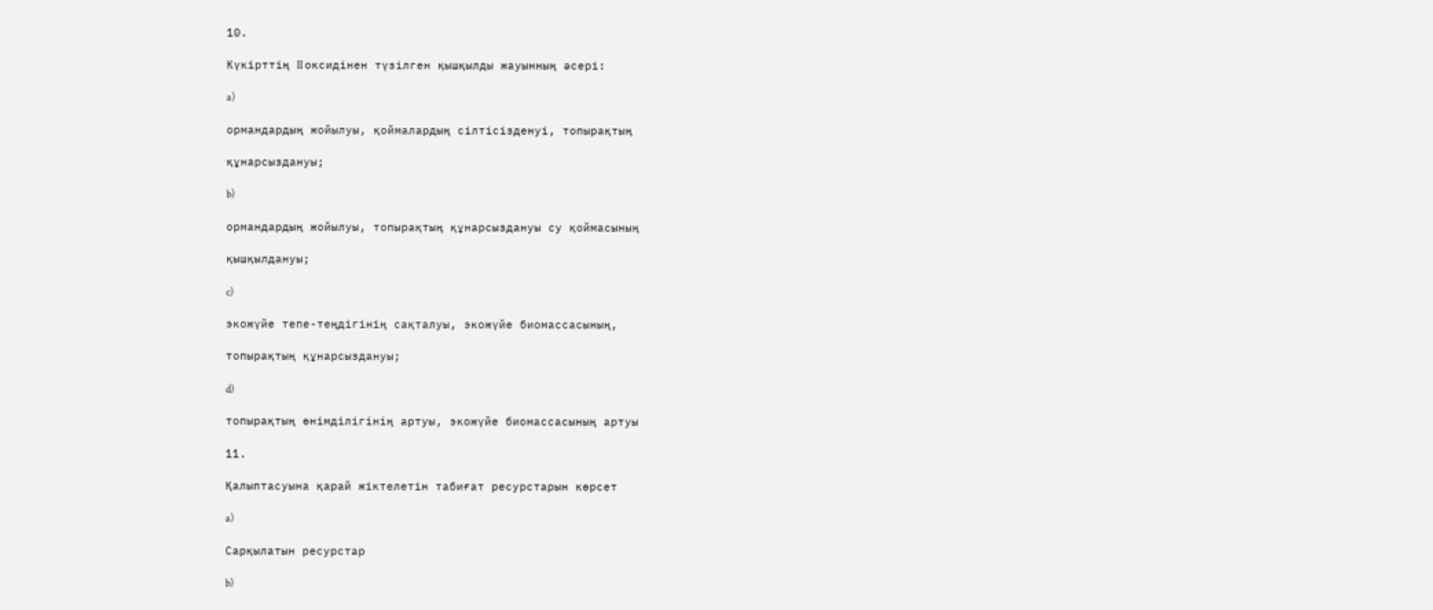10.

Күкірттің II оксидінен түзілген қышқылды жауынның әсері:

a)

ормандардың жойылуы, қоймалардың сілтісізденуі, топырақтың

құнарсыздануы;

b)

ормандардың жойылуы, топырақтың құнарсыздануы су қоймасының

қышқылдануы;

c)

экожүйе тепе-теңдігінің сақталуы, экожүйе биомассасының,

топырақтың құнарсыздануы;

d)

топырақтың өнімділігінің артуы, экожүйе биомассасының артуы

11.

Қалыптасуына қарай жіктелетін табиғат ресурстарын көрсет

a)

Сарқылатын ресурстар

b)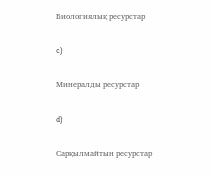Биологиялық ресурстар

c)

Минералды ресурстар

d)

Сарқылмайтын ресурстар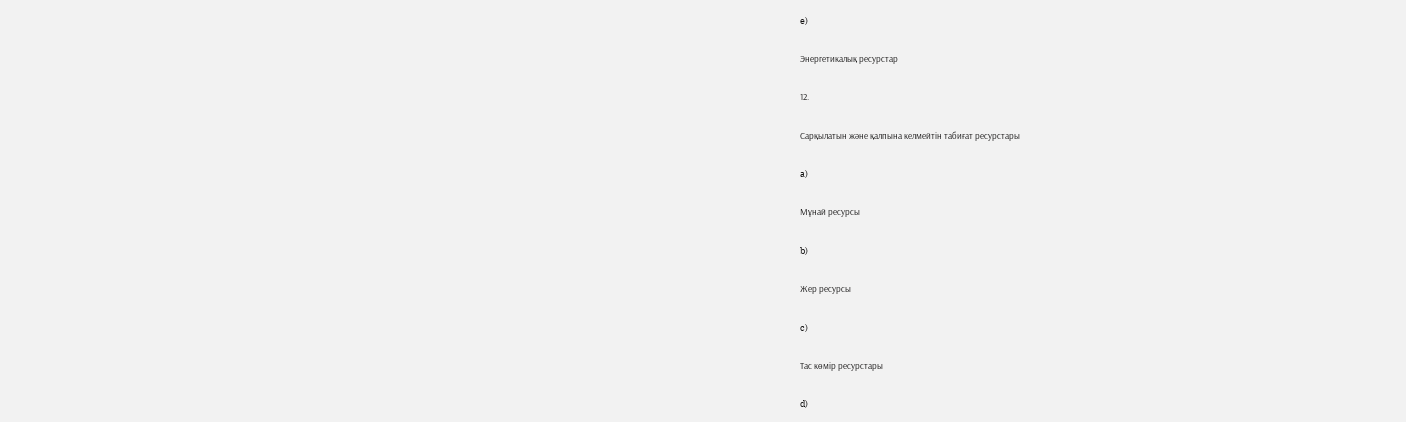e)

Энергетикалық ресурстар

12.

Сарқылатын және қалпына келмейтін табиғат ресурстары

a)

Мұнай ресурсы

b)

Жер ресурсы

c)

Тас көмір ресурстары

d)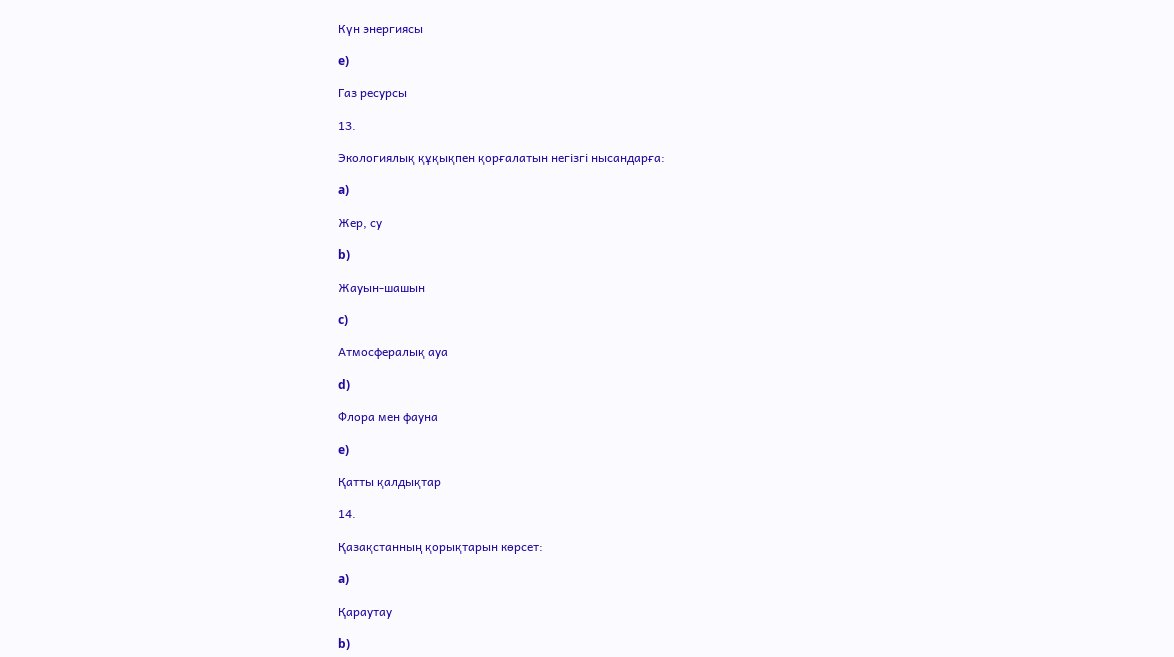Күн энергиясы

e)

Газ ресурсы

13.

Экологиялық құқықпен қорғалатын негізгі нысандарға:

a)

Жер, су

b)

Жауын-шашын

c)

Атмосфералық ауа

d)

Флора мен фауна

e)

Қатты қалдықтар

14.

Қазақстанның қорықтарын көрсет:

a)

Қараутау

b)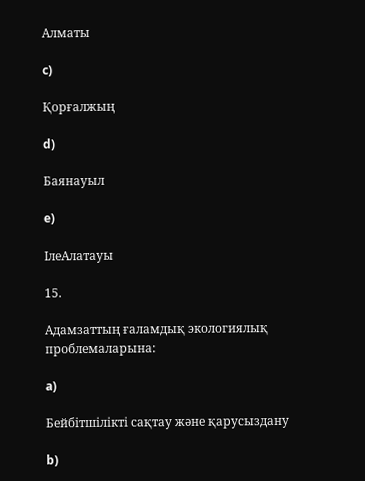Алматы

c)

Қорғалжың

d)

Баянауыл

e)

ІлеАлатауы

15.

Адамзаттың ғаламдық экологиялық проблемаларына:

a)

Бейбітшілікті сақтау және қарусыздану

b)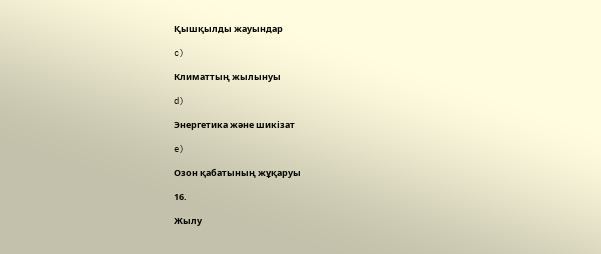Қышқылды жауындар

c)

Климаттың жылынуы

d)

Энергетика және шикізат

e)

Озон қабатының жұқаруы

16.

Жылу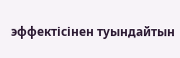эффектісінен туындайтын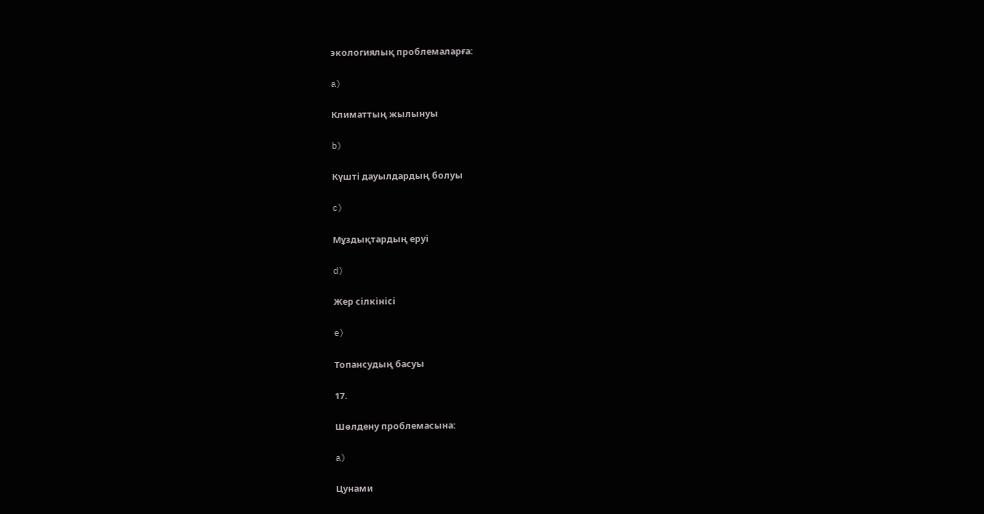экологиялық проблемаларға:

a)

Климаттың жылынуы

b)

Күшті дауылдардың болуы

c)

Мұздықтардың еруі

d)

Жер сілкінісі

e)

Топансудың басуы

17.

Шөлдену проблемасына:

a)

Цунами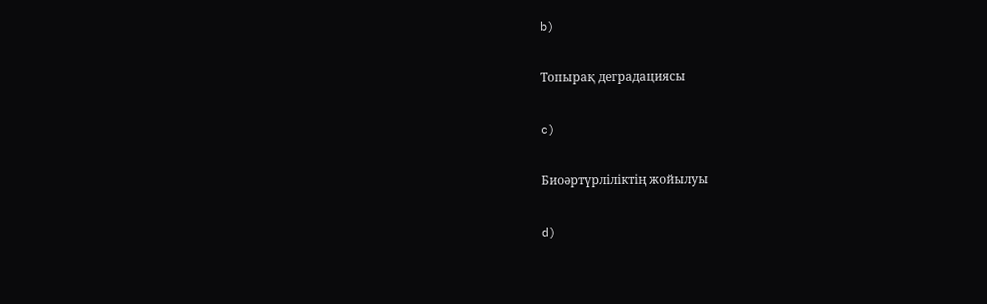b)

Топырақ деградациясы

c)

Биоәртүрліліктің жойылуы

d)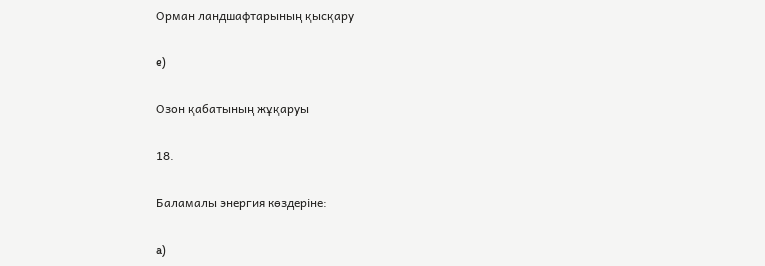Орман ландшафтарының қысқару

e)

Озон қабатының жұқаруы

18.

Баламалы энергия көздеріне:

a)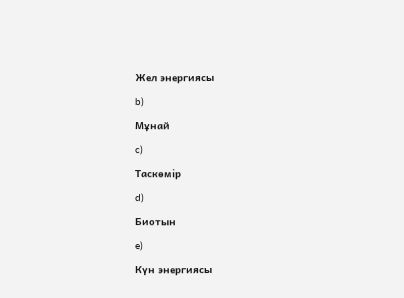Жел энергиясы

b)

Мұнай

c)

Таскөмір

d)

Биотын

e)

Күн энергиясы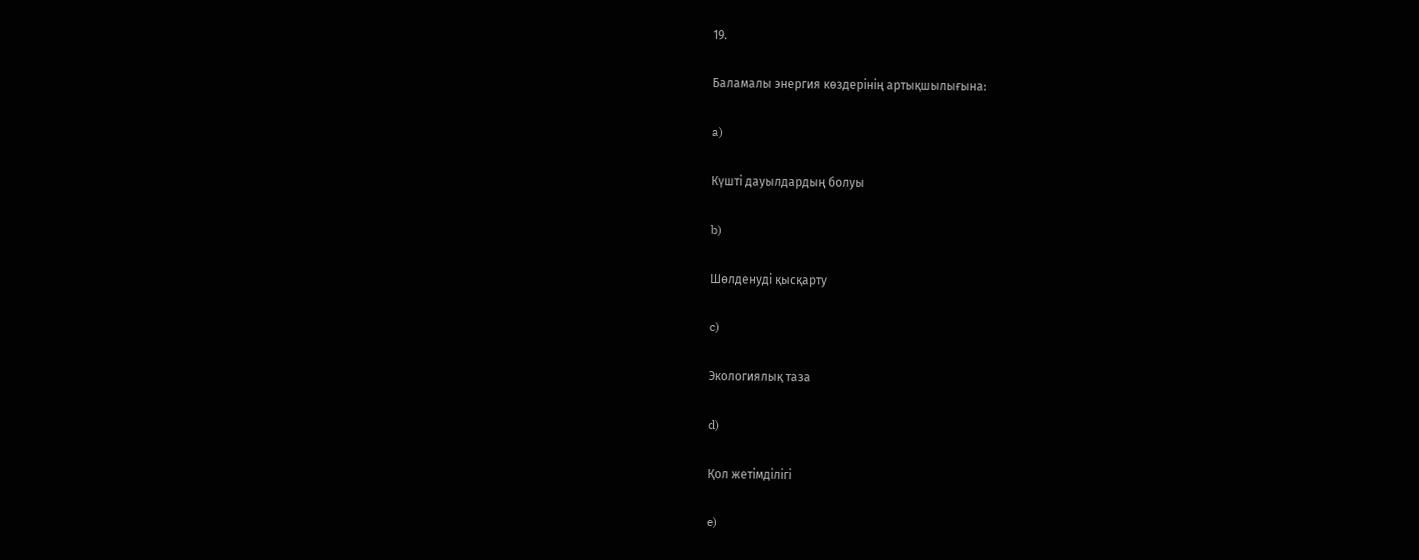19.

Баламалы энергия көздерінің артықшылығына:

a)

Күшті дауылдардың болуы

b)

Шөлденуді қысқарту

c)

Экологиялық таза

d)

Қол жетімділігі

e)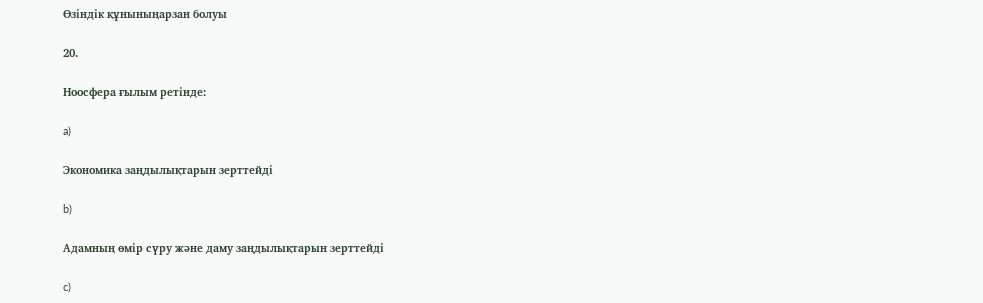Өзіндік құныныңарзан болуы

20.

Ноосфера ғылым ретінде:

a)

Экономика заңдылықтарын зерттейді

b)

Адамның өмір сүру және даму заңдылықтарын зерттейді

c)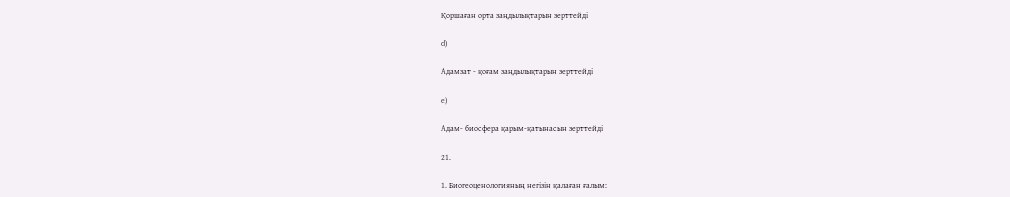Қоршаған орта заңдылықтарын зерттейді

d)

Адамзат - қоғам заңдылықтарын зерттейді

e)

Адам- биосфера қарым-қатынасын зерттейді

21.

1. Биогеоценологияның негізін қалаған ғалым: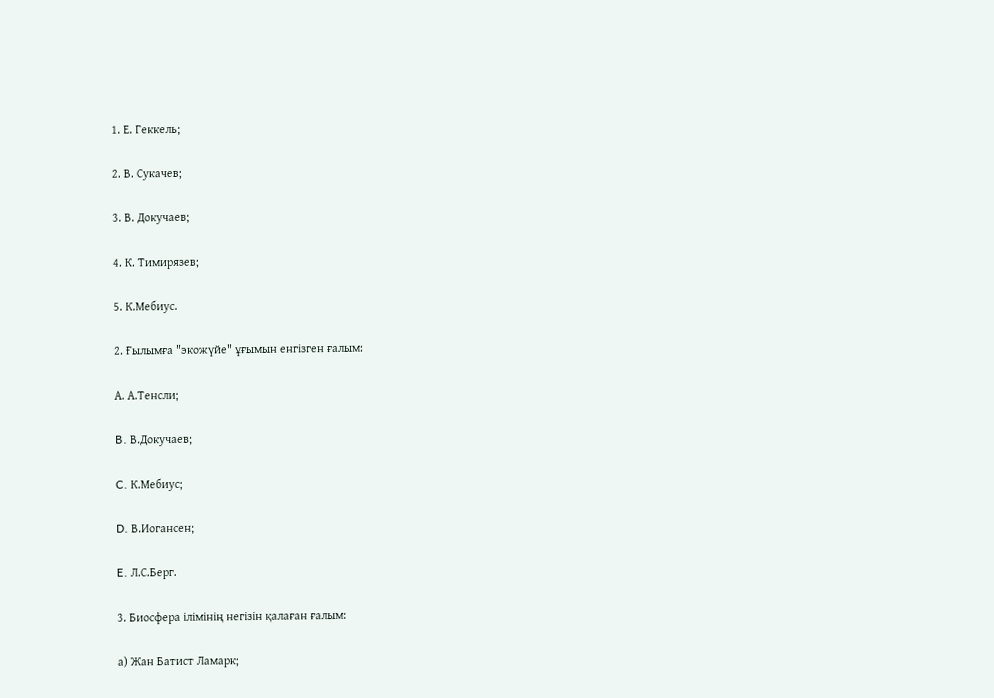1. Е. Геккель;

2. В. Сукачев;

3. В. Докучаев;

4. К. Тимирязев;

5. К.Мебиус.

2. Ғылымға "экожүйе" ұғымын енгізген ғалым:

А. А.Тенсли;

B. В.Докучаев;

C. К.Мебиус;

D. В.Иогансен;

E. Л.С.Берг.

3. Биосфера ілімінің негізін қалаған ғалым:

а) Жан Батист Ламарк;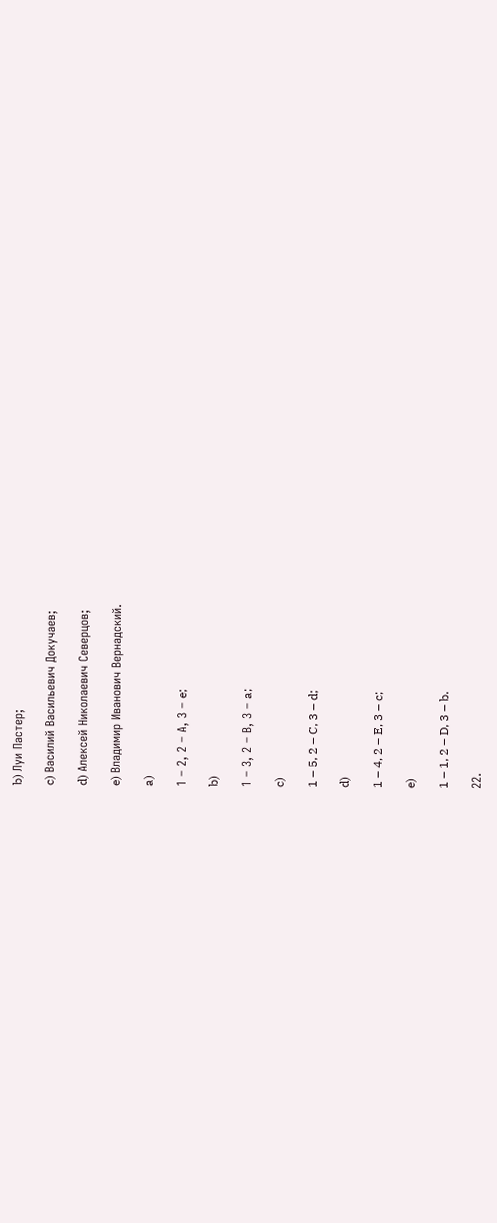b) Луи Пастер;

c) Василий Васильевич Докучаев;

d) Алексей Николаевич Северцов;

e) Владимир Иванович Вернадский.

a)

1 – 2, 2 – А, 3 – e;

b)

1 – 3, 2 – В, 3 – a;

c)

1 – 5, 2 – C, 3 – d;

d)

1 – 4, 2 – E, 3 – c;

e)

1 – 1, 2 – D, 3 – b.

22.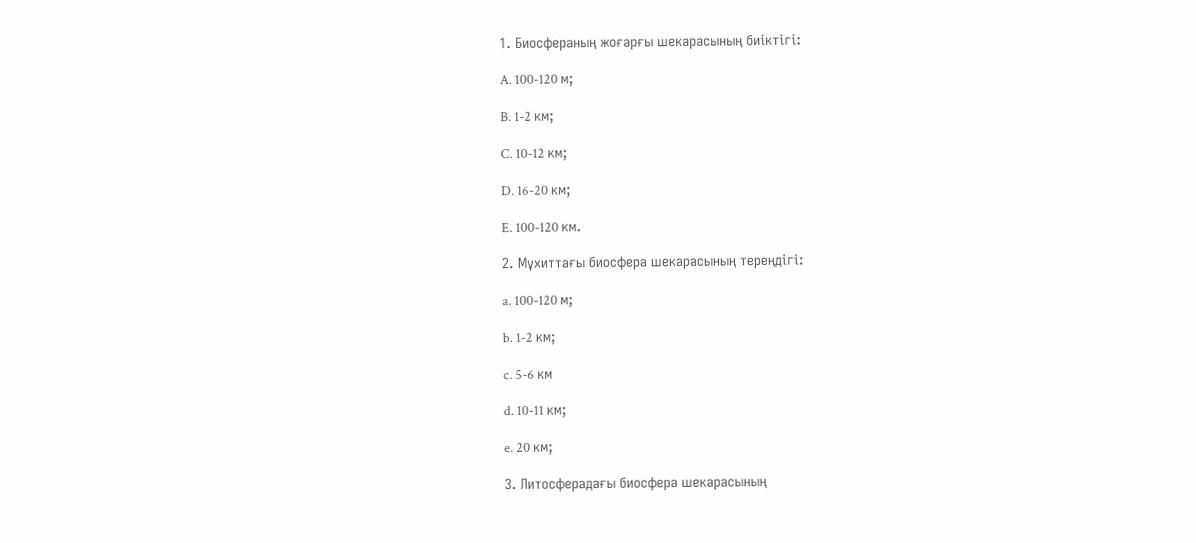1. Биосфераның жоғарғы шекарасының биіктігі:

A. 100-120 м;

B. 1-2 км;

C. 10-12 км;

D. 16-20 км;

E. 100-120 км.

2. Мұхиттағы биосфера шекарасының тереңдігі:

a. 100-120 м;

b. 1-2 км;

c. 5-6 км

d. 10-11 км;

e. 20 км;

3. Литосферадағы биосфера шекарасының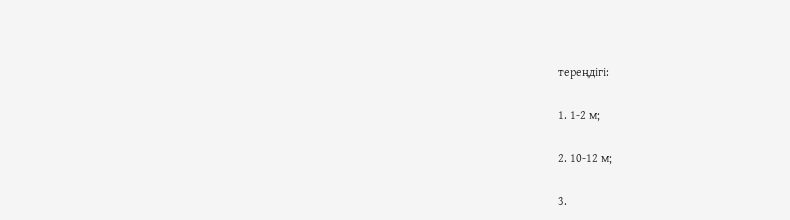тереңдігі:

1. 1-2 м;

2. 10-12 м;

3.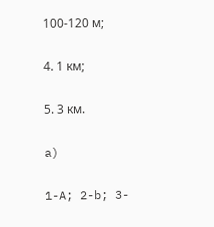100-120 м;

4. 1 км;

5. 3 км.

a)

1-A; 2-b; 3-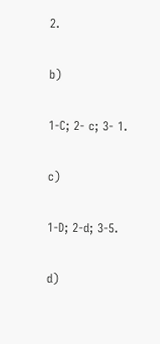2.

b)

1-C; 2- c; 3- 1.

c)

1-D; 2-d; 3-5.

d)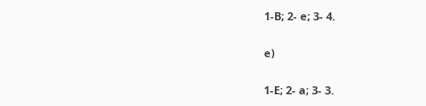1-B; 2- e; 3- 4.

e)

1-E; 2- a; 3- 3.